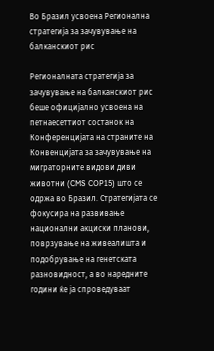Во Бразил усвоена Регионална стратегија за зачувување на балканскиот рис

Регионалната стратегија за зачувување на балканскиот рис беше официјално усвоена на петнаесеттиот состанок на Конференцијата на страните на Конвенцијата за зачувување на миграторните видови диви животни (CMS COP15) што се одржа во Бразил. Стратегијата се фокусира на развивање национални акциски планови, поврзување на живеалишта и подобрување на генетската разновидност, а во наредните години ќе ја спроведуваат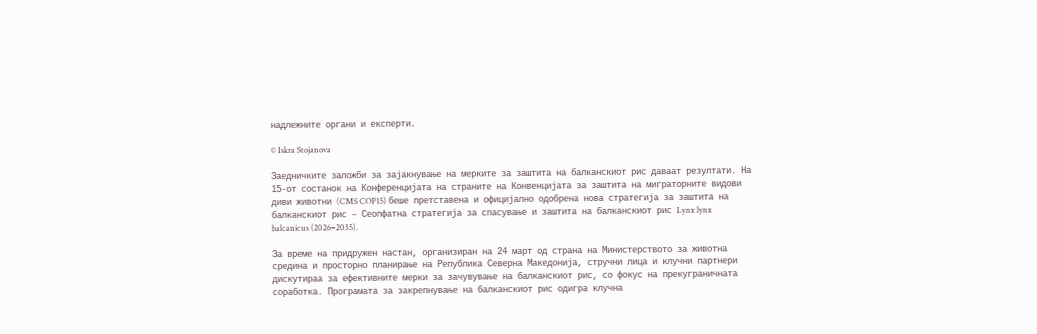надлежните органи и експерти.

© Iskra Stojanova

Заедничките заложби за зајакнување на мерките за заштита на балканскиот рис даваат резултати. На 15-от состанок на Конференцијата на страните на Конвенцијата за заштита на миграторните видови диви животни (CMS COP15) беше претставена и официјално одобрена нова стратегија за заштита на балканскиот рис – Сеопфатна стратегија за спасување и заштита на балканскиот рис Lynx lynx balcanicus (2026−2035).

За време на придружен настан, организиран на 24 март од страна на Министерството за животна средина и просторно планирање на Република Северна Македонија, стручни лица и клучни партнери дискутираа за ефективните мерки за зачувување на балканскиот рис, со фокус на прекуграничната соработка. Програмата за закрепнување на балканскиот рис одигра клучна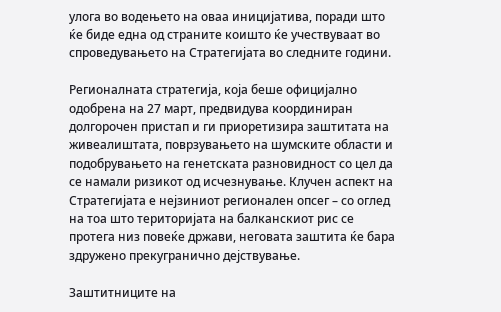улога во водењето на оваа иницијатива, поради што ќе биде една од страните коишто ќе учествуваат во спроведувањето на Стратегијата во следните години.

Регионалната стратегија, која беше официјално одобрена на 27 март, предвидува координиран долгорочен пристап и ги приоретизира заштитата на живеалиштата, поврзувањето на шумските области и подобрувањето на генетската разновидност со цел да се намали ризикот од исчезнување. Клучен аспект на Стратегијата е нејзиниот регионален опсег – со оглед на тоа што територијата на балканскиот рис се протега низ повеќе држави, неговата заштита ќе бара здружено прекугранично дејствување.

Заштитниците на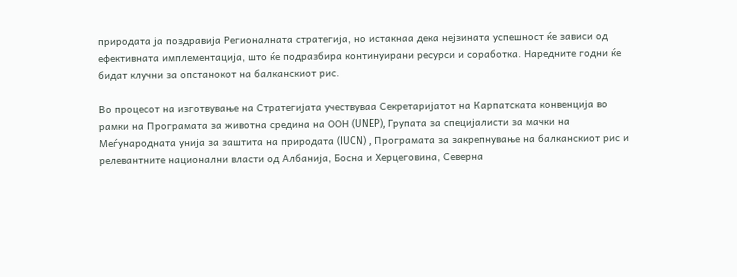природата ја поздравија Регионалната стратегија, но истакнаа дека нејзината успешност ќе зависи од ефективната имплементација, што ќе подразбира континуирани ресурси и соработка. Наредните годни ќе бидат клучни за опстанокот на балканскиот рис.

Во процесот на изготвување на Стратегијата учествуваа Секретаријатот на Карпатската конвенција во рамки на Програмата за животна средина на ООН (UNEP), Групата за специјалисти за мачки на Меѓународната унија за заштита на природата (IUCN) , Програмата за закрепнување на балканскиот рис и релевантните национални власти од Албанија, Босна и Херцеговина, Северна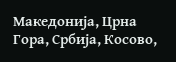Македонија, Црна Гора, Србија, Косово,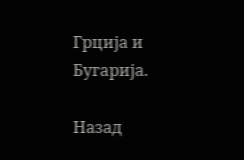Грција и Бугарија.

Назад